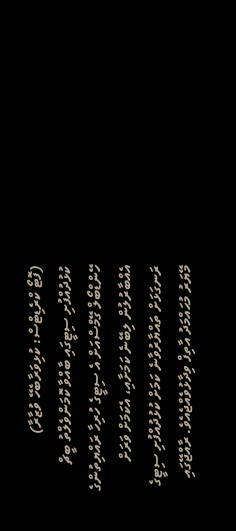(ފޮޓޯ ކްރެޑިޓްސް: ކުޅިވަރާބެހޭ ވުޒާރާ)
ކުޅުދުއްފުށި ސިޓީގައި ބާއްވާ ކޮމަންވެލްތު ބީޗް ހޭންޑްބޯލް ގޭމްސްއަށް އެ ސިޓީގެ ހުރިހާ ރައްޔިތުންގެ އެއްބާރުލުން ލިބޭނެ ކަމަށާއި، އެކަމަށް ވަރަށް ރަނގަޅަށް ތައްޔާރުވާނެ ކަމަށް ކުޅުދުއްފުށި ސިޓީގެ މޭޔަރު މުޙައްމަދު އާތިފް ވިދާޅުވެއްޖެއެވެ. ރާއްޖޭގައި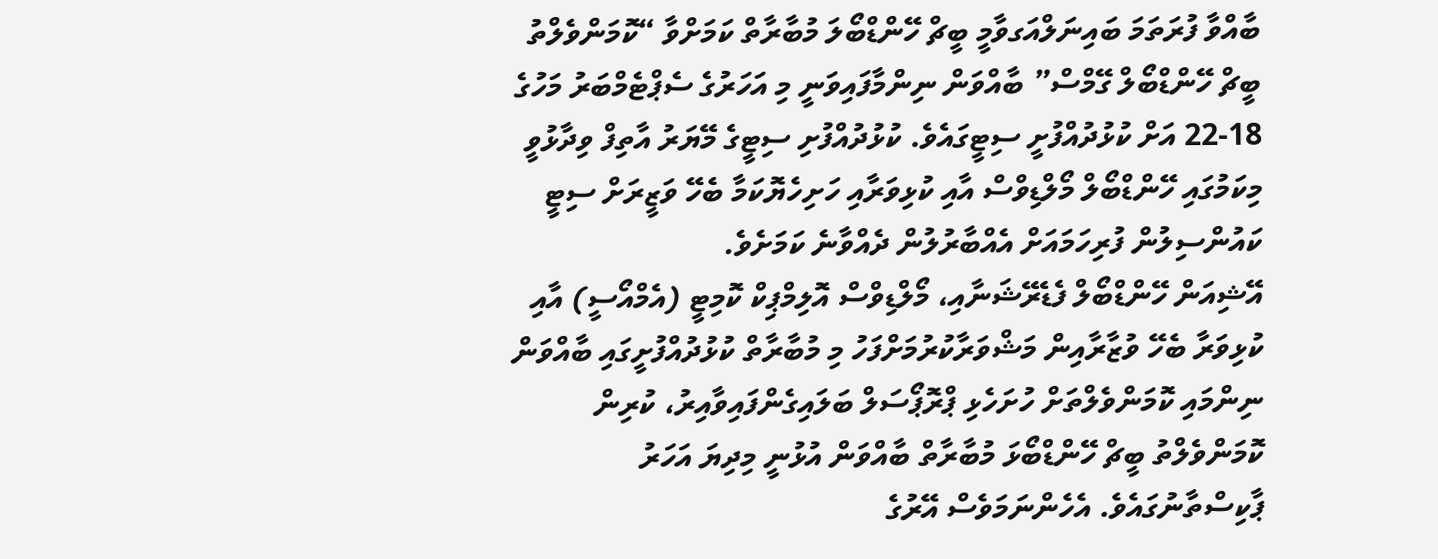ބާއްވާ ފުރަތަމަ ބައިނަލްއަގވާމީ ބީޗް ހޭންޑްބޯލަ މުބާރާތް ކަމަށްވާ “ކޮމަންވެލްތު ބީޗް ހޭންޑްބޯލް ގޭމްސް” ބާއްވަން ނިންމާފައިވަނީ މި އަހަރުގެ ސެޕްޓެމްބަރު މަހުގެ 18-22 އަށް ކުޅުދުއްފުށީ ސިޓީގައެވެ. ކުޅުދުއްފުށި ސިޓީގެ މޭޔަރު އާތިފް ވިދާޅުވީ މިކަމުގައި ހޭންޑްބޯލް މޯލްޑިވްސް އާއި ކުޅިވަރާއި ހަށިހެޔޮކަމާ ބެހޭ ވަޒީރަށް ސިޓީ ކައުންސިލުން ފުރިހަމައަށް އެއްބާރުލުން ދެއްވާނެ ކަމަށެވެ.
އޭޝިއަން ހޭންޑްބޯލް ފެޑެރޭޝަނާއި، މޯލްޑިވްސް އޮލިމްޕިކް ކޮމިޓީ (އެމްއޯސީ) އާއި ކުޅިވަރާ ބެހޭ ވުޒާރާއިން މަޝްވަރާކުރުމަށްފަހު މި މުބާރާތް ކުޅުދުއްފުށީގައި ބާއްވަން ނިންމައި ކޮމަންވެލްތަށް ހުށަހެޅި ޕްރޮޕޯސަލް ބަލައިގެންފައިވާއިރު، ކުރިން ކޮމަންވެލްތު ބީޗް ހޭންޑްބޯޅަ މުބާރާތް ބާއްވަން އުޅުނީ މިދިޔަ އަހަރު ޕާކިސްތާނުގައެވެ. އެހެންނަމަވެސް އޭރުގެ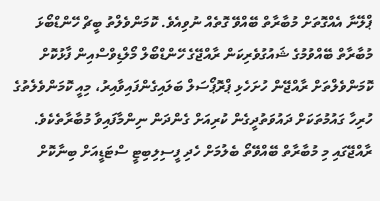ޕްލޭނާ އެއްގޮތަށް މުބާރާތް ބޭއްވޭ ގޮތެއް ނުވިއެވެ. ކޮމަންވެލްތު ބީޗް ހޭންޑްބޯޅަ މުބާރާތް ބޭއްވުމުގެ ޝައުގުވެރިކަން ރާއްޖޭގެ ހޭންޑްބޯލް މޯލްޑިވްސްއިން ފާޅުކޮށް ކޮމަންވެލްތަށް ރާއްޖޭން ހުށަހެޅި ޕްރޮޕޯސަލް ބަލައިގެންފައިވާއިރު، މިއީ ކޮމަންވެލެތުގެ ހުރިހާ ގައުމުތަކަށް ދައުވަތުދީގެން ކުރިއަށް ގެންދަން ނިންމާފައިވާ މުބާރާތެކެވެ. ރާއްޖޭގައި މި މުބާރާތް ބޭއްވޭތޯ ބެލުމަށް ހެދި ފީސިލިބިޓީ ސްޓަޑީއަށް ބިނާކޮށް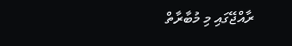ރާއްޖޭގައި މި މުބާރާތް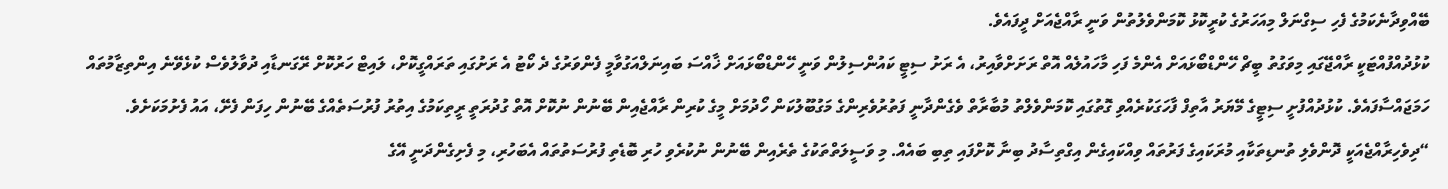ބޭއްވިދާނެކަމުގެ ފެހި ސިގްނަލް މިއަހަރުގެ ކުރީކޮޅު ކޮމަންވެލުތުން ވަނީ ރާއްޖެއަށް ދީފައެވެ.
ކުޅުދުއްފުއްޓަކީ ރާއްޖޭގައި މިވަގުތު ބީޗް ހޭންޑްބޯޅައަށް އެންމެ ފަހި މާހައުލެއް އޮތް ރަށަށްވާއިރު، އެ ރަށު ސިޓީ ކައުންސިލުން ވަނީ ހޭންޑްބޯޅައަށް ޚާއްސަ ބައިނަލްއަގުވާމީ ފެންވަރުގެ ދެ ކޯޓު އެ ރަށުގައި ތަރައްގީކޮށް، ލައިޓް ހަރުކޮށް ރޭގަނޑާއި ދުވާލުވެސް ކުޅެވޭނެ އިންތިޒާމުތައް ހަމަޖައްސާފައެވެ. ކުޅުދުއްފުށީ ސިޓީގެ މޭޔަރު އާތިފް ފާހަގަކުރެއްވި ގޮތުގައި ކޮމަންވެލްތު މުބާރާތް ވެގެންދާނީ ފަތުރުވެރިންގެ މަގުބޫލުކަން ހޯދުމަށް މީގެ ކުރިން ރާއްޖެއިން ބޭނުން ނުކޮށް އޮތް ގުދުރަތީ ރީތިކަމުގެ އިތުރު ފުރުސަތެއްގެ ބޭނުން ހިފަން ފެށޭ، އައު ފެށުމަކަށެވެ. “ދިވެހިރާއްޖެއަކީ ދޮންވެލި ތުނޑިތަކާއި މުރަކައިގެ ފަރުތައް ވިއްކައިގެން އިގްތިސާދު ބިނާ ކޮށްފައި ތިބި ބައެއް. މި ވަސީލަތްތަކުގެ ތެރެއިން ބޭނުން ނުކުރެވި ހުރި ބޮޑެތި ފުރުސަތުތައް އެބަހުރި، މި ފެށިގެންދަނީ އޭގެ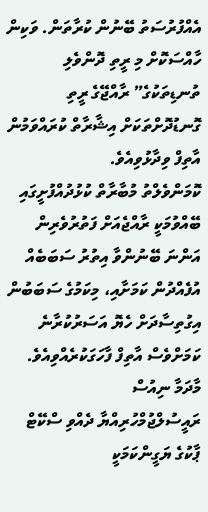އެއްފުރުސަތު ބޭނުން ކުރާތަން. ވަކިން ހާއްސަކޮށް މި ރީތި ދޮންވެލި ތުނޑިތަކުގެ” ރާއްޖޭގެ ރީތި ގޮނޑުދޮށްތަކަށް އިޝާރާތް ކުރައްވަމުން އާތިފް ވިދާޅުވިއެވެ.
ކޮމަންވެލްތު މުބާރާތް ކުޅުދުއްފުށީގައި ބޭއްވުމަކީ ރާއްޖެއަށް ފަތުރުވެރިން އަންނަ ބޭނުންވާ އިތުރު ސަބަބެއް އުފެއްދުން ކަމަށާއި، މިކަމުގެ ސަބަބުން އިގުތިސާދަށް ހެޔޮ އަސަރުކުރާނެ ކަމަށްވެސް އާތިފް ފާހަގަކުރެއްވިއެވެ.
މާދަމާ ނިއުސް
ރައީސުލްޖުމްހުރިއްޔާ ދެއްވި ސްކޭޓް ޕާކުގެ ޔަގީންކަމަކީ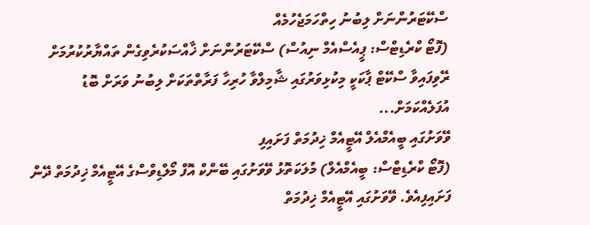ސްކޭޓަރުންނަށް ލިބުނު ހިތްހަމަޖެހުމެއް
(ފޮޓޯ ކްރެޑިޓްސް: ޕީއެސްއެމް ނިއުސް) ސްކޭޓަރުންނަށް ޚާއްސަކުރެވިގެން ތައްޔާރުކުރުމަށް ރޭވިފައިވާ ސްކޭޓް ޕާކަކީ މިކުޅިވަރުގައި ޝާމިލްވާ ހުރިހާ ފަރާތްތަކަށް ލިބުނު ވަރަށް ބޮޑު އުފަލެއްކަމަށް...
ވޭވަށުގައި ބީއެމްއެލް އޭޓީއެމް ޚިދުމަތް ފަށައިފި
(ފޮޓޯ ކްރެޑިޓްސް: ބީއެމްއެލް) މުލަކަތޮޅު ވޭވަށުގައި ބޭންކް އޮފް މޯލްޑިވްސްގެ އޭޓީއެމް ޚިދުމަތް ދޭން ފަށައިފިއެވެ. ވޭވަށުގައި އޭޓީއެމް ޚިދުމަތް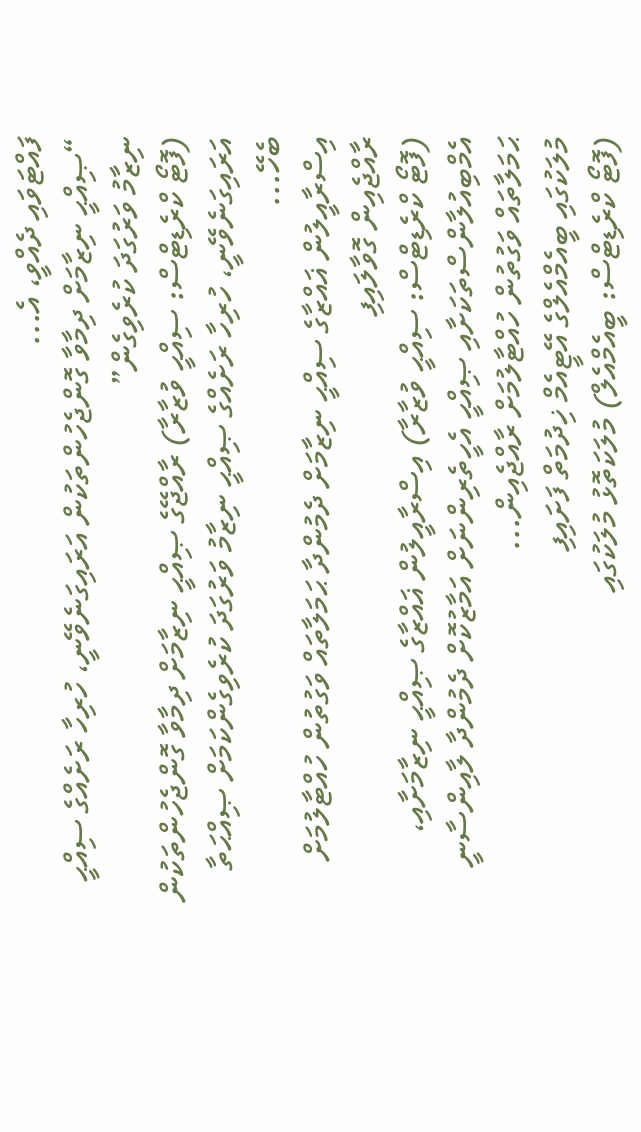ފައްޓަވައި ދެއްވީ، އެ...
“ޞިއްޙީ ނިޒާމަށް ދިމާވާ ގޮންޖެހުންތަކުން އަރައިގަނެވޭނީ، ހުރިހާ ރަށެއްގެ ސިއްޙީ ނިޒާމު ވަރުގަދަ ކުރެވިގެން”
(ފޮޓޯ ކްރެޑިޓްސް: ސިއްޙީ ވުޒާރާ) ރާއްޖޭގެ ޞިއްޙީ ނިޒާމަށް ދިމާވާ ގޮންޖެހުންތަކުން އަރައިގަނެވޭނީ، ހުރިހާ ރަށެއްގެ ޞިއްޙީ ނިޒާމު ވަރުގަދަ ކުރެވިގެންކަމަށް ޞިއްޙަތާ ބެހޭ...
އިސްރާއީލުން ޣައްޒާގެ ސިއްޙީ ނިޒާމަށް ދެމުންދާ ޙަމަލާތައް ވަގުތުން ހުއްޓާލުމަށް ރާއްޖެއިން ގޮވާލައިފި
(ފޮޓޯ ކްރެޑިޓްސް: ސިއްޙީ ވުޒާރާ) އިސްރާއީލުން ޣައްޒާގެ ޞިއްޙީ ނިޒާމަށާއި، އެމްބިއުލާންސްތަކަށާއި ޞިއްޙީ އެހީތެރިންނަށް އަމާޒުކޮށް ދެމުންދާ ލާއިންސާނީ ޙަމަލާތައް ވަގުތުން ހުއްޓާލުމަށް ރާއްޖެއިން...
މުލަކުގައި ބީއެމްއެލްގެ އޭޓީއެމް ޚިދުމަތް ފަށައިފި
(ފޮޓޯ ކްރެޑިޓްސް: ބީއެމްއެލް) މުލަކަތޮޅު މުލަކުގައި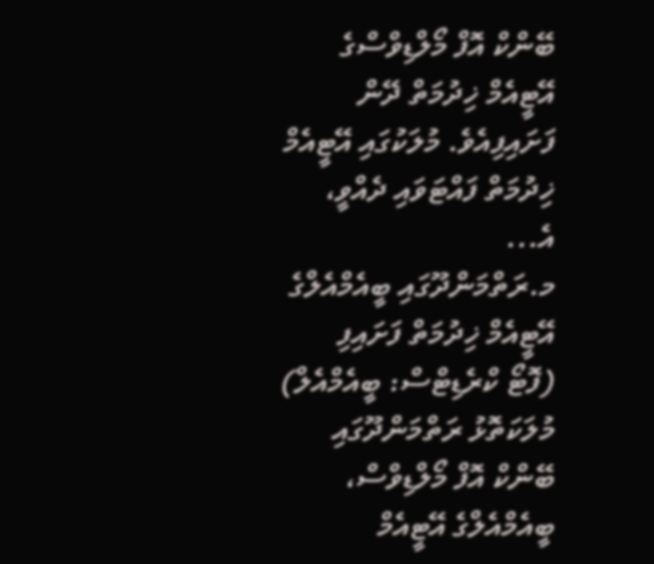ބޭންކް އޮފް މޯލްޑިވްސްގެ އޭޓީއެމް ޚިދުމަތް ދޭން ފަށައިފިއެވެ. މުލަކުގައި އޭޓީއެމް ޚިދުމަތް ފައްޓަވައި ދެއްވީ، އެ...
މ.ރަތްމަންދޫގައި ބީއެމްއެލްގެ އޭޓީއެމް ޚިދުމަތް ފަށައިފި
(ފޮޓޯ ކްރެޑިޓްސް: ބީއެމްއެލް) މުލަކަތޮޅު ރަތްމަންދޫގައި ބޭންކް އޮފް މޯލްޑިވްސް، ބީއެމްއެލްގެ އޭޓީއެމް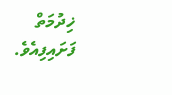ޚިދުމަތް ފަށައިފިއެވެ.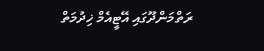ރަތްމަންދޫގައި އޭޓީއެމް ޚިދުމަތް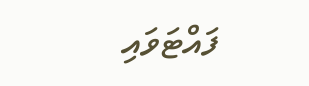ފައްޓަވައި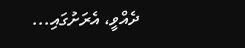ދެއްވީ، އެރަށުގައި...